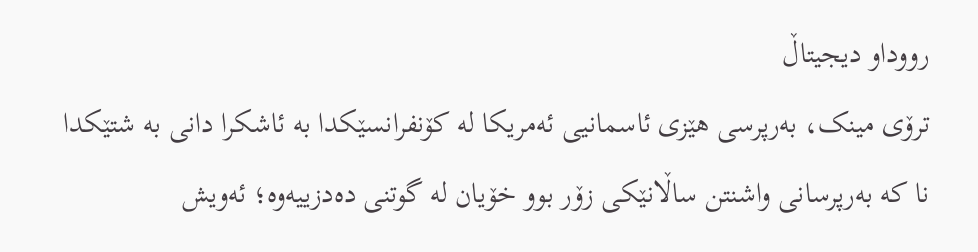رووداو دیجیتاڵ
ترۆی مینک، بەرپرسی هێزی ئاسمانیی ئەمریکا لە کۆنفرانسێکدا بە ئاشکرا دانی بە شتێکدا نا کە بەرپرسانی واشنتن ساڵانێکی زۆر بوو خۆیان لە گوتنی دەدزییەوە؛ ئەویش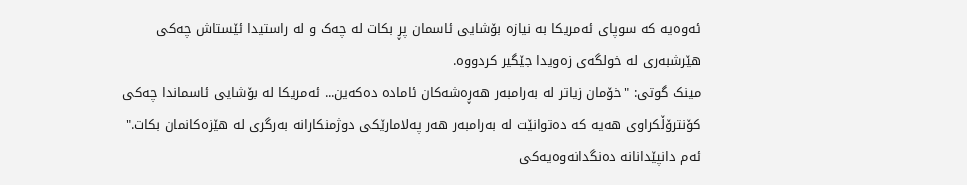ئەوەیە کە سوپای ئەمریکا بە نیازە بۆشایی ئاسمان پڕ بکات لە چەک و لە راستیدا ئێستاش چەکی هێرشبەری لە خولگەی زەویدا جێگیر کردووە.
مینک گوتی: "خۆمان زیاتر لە بەرامبەر هەڕەشەکان ئامادە دەکەین... ئەمریکا لە بۆشایی ئاسماندا چەکی کۆنترۆڵکراوی هەیە کە دەتوانێت لە بەرامبەر هەر پەلامارێکی دوژمنکارانە بەرگری لە هێزەکانمان بکات."
ئەم دانپێدانانە دەنگدانەوەیەکی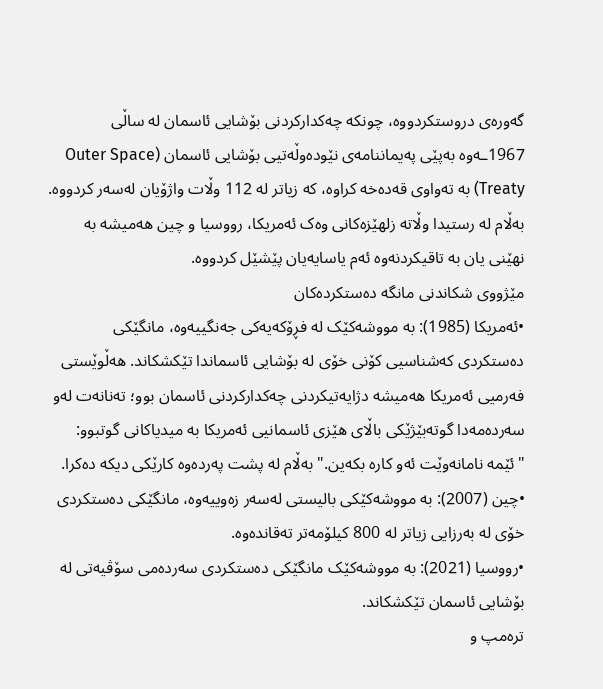گەورەی دروستکردووە، چونکە چەکدارکردنی بۆشایی ئاسمان لە ساڵی 1967ـەوە بەپێی پەیماننامەی نێودەوڵەتیی بۆشایی ئاسمان (Outer Space Treaty) بە تەواوی قەدەخە کراوە، کە زیاتر لە 112 وڵات واژۆیان لەسەر کردووە. بەڵام لە رستیدا وڵاتە زلهێزەکانی وەک ئەمریکا، رووسیا و چین هەمیشە بە نهێنی یان بە تاقیکردنەوە ئەم یاسایەیان پێشێل کردووە.
مێژووی شکاندنی مانگە دەستکردەکان
•ئەمریکا (1985): بە مووشەکێک لە فڕۆکەیەکی جەنگییەوە، مانگێکی دەستکردی کەشناسیی کۆنی خۆی لە بۆشایی ئاسماندا تێکشکاند. هەڵوێستی فەرمیی ئەمریکا هەمیشە دژایەتیکردنی چەکدارکردنی ئاسمان بوو؛ تەنانەت لەو سەردەمەدا گوتەبێژێکی باڵای هێزی ئاسمانیی ئەمریکا بە میدیاکانی گوتبوو: "ئێمە نامانەوێت ئەو کارە بکەین." بەڵام لە پشت پەردەوە کارێکی دیکە دەکرا.
•چین (2007): بە مووشەکێکی بالیستی لەسەر زەوییەوە، مانگێکی دەستکردی خۆی لە بەرزایی زیاتر لە 800 کیلۆمەتر تەقاندەوە.
•رووسیا (2021): بە مووشەکێک مانگێکی دەستکردی سەردەمی سۆڤیەتی لە بۆشایی ئاسمان تێکشکاند.
ترەمپ و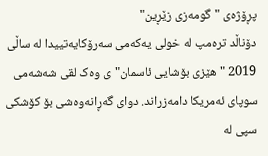پڕۆژەی "گومەزی زێڕین"
دۆناڵد ترەمپ لە خولی یەکەمی سەرۆکایەتییدا لە ساڵی 2019 "هێزی بۆشایی ئاسمان"ی وەک لقی شەشەمی سوپای ئەمریکا دامەزراند. دوای گەڕانەوەشی بۆ کۆشکی سپی لە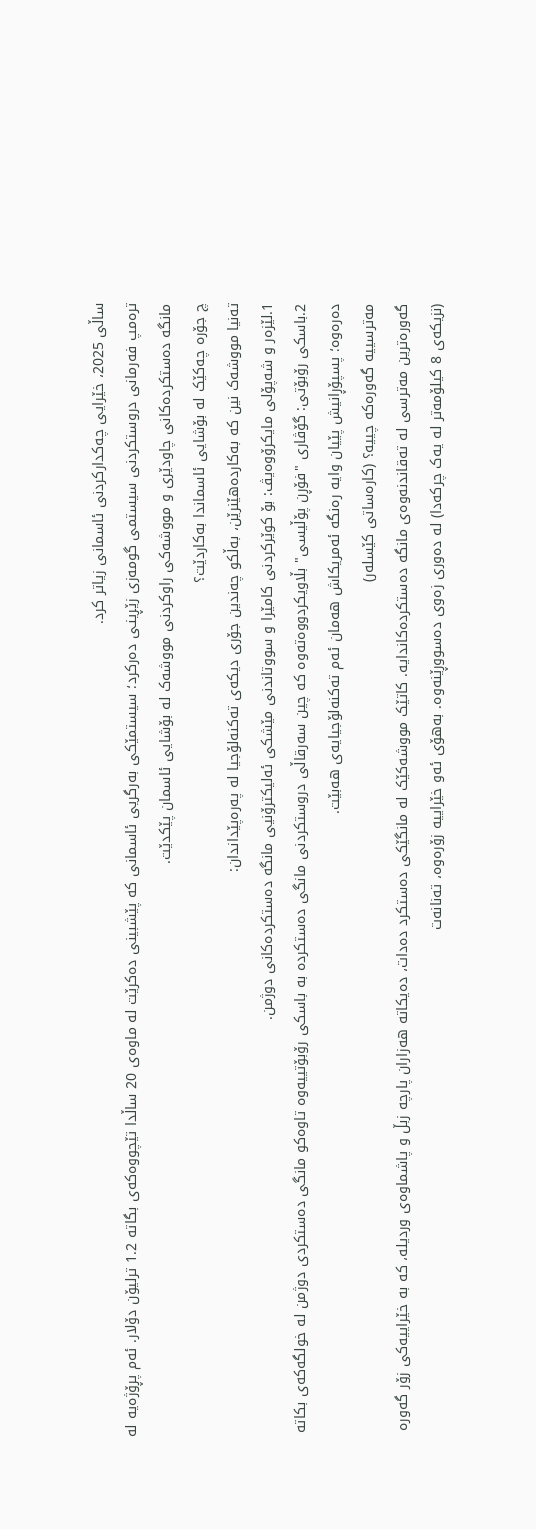ساڵی 2025، خێرایی چەکدارکردنی ئاسمانی زیاتر کرد.
ترەمپ فەرمانی دروستکردنی سیستمی گومەزی زێڕینـی دەرکرد؛ سیستمێکی بەرگریی ئاسمانی کە پێشبینی دەکرێت لە ماوەی 20 ساڵدا تێچووەکەی بگاتە 1.2 ترلیۆن دۆلار. ئەم پڕۆژەیە لە مانگە دەستکردەکانی چاودێری و مووشەکی راوکردنی مووشەک لە بۆشایی ئاسمان پێکدێت.
چ جۆرە چەکێک لە بۆشایی ئاسماندا بەکاردێت؟
تەنیا مووشەک نین کە بەکاردەهێنرێن، بەڵکو چەندین جۆری دیکەی تەکنەلۆجیا لە پەرەپێداندان:
1.لێزەر و شەپۆلی مایکرۆوەیڤ: بۆ کوێرکردنی کامێرا و سووتاندنی مێشکی ئەلیکترۆنیی مانگە دەستکردەکانی دوژمن.
2.باسکی رۆبۆتی: گۆڤاری "فۆڕن پۆڵیسی" بڵاویکردووەتەوە کە چین سەرقاڵی دروستکردنی مانگی دەستکردە بە باسکی رۆبۆتییەوە تاوەکو مانگی دەستکردی دوژمن لە خولگەکەی بکاتە دەرەوە؛ پسپۆڕانیش پێیان وایە رەنگە ئەمریکاش هەمان ئەم تەکنەلۆجیایەی هەبێت.
مەترسییە گەورەکە چییە؟ (کارەساتی کێسلەر)
گەورەترین مەترسی لە تەقاندنەوەی مانگە دەستکردەکاندایە. کاتێک مووشەکێک لە مانگێکی دەستکرد دەدات، دەیکاتە هەزاران پارچە زبڵ و پاشماوەی وردیلە، کە بە خێراییەکی زۆر گەورە (نزیکەی 8 کیلۆمەتر لە یەک چرکەدا) لە دەوری زەوی دەسووڕێنەوە. بەهۆی ئەو خێراییە زۆرەوە، تەنانەت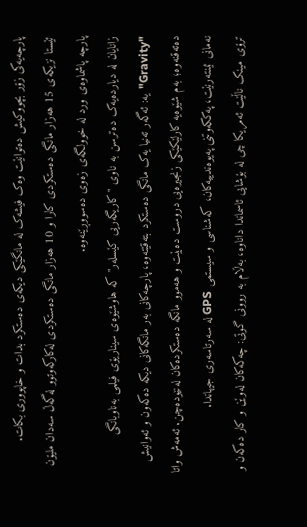پارچەیەکی زۆر بچووکیش دەتوانێت وەک فیشەک لە مانگێکی دیکەی دەستکرد بدات و خاپووری بکات.
ئێستا نزیکەی 15 هەزار مانگی دەستکردی کارا و 10 هەزار مانگی دەستکردی لەکارکەوتوو لەگەڵ سەدان ملیۆن پارچە پاشماوەی ورد لە خوولگەی زەوی دەسووڕێنەوە.
زانایان لە دیاردەیەک دەترسن بە ناوی "کاریگەریی کێسلەر" کە هاوشێوەی سیناریۆی فیلمی بەناوبانگی "Gravity"یە: ئەگەر تەنیا یەک مانگی دەستکرد بتەقێتەوە، پارچەکانی بەر مانگەکانی دیکە دەکەون و ئەوانیش دەتەقنەوە؛ بەم شێوەیە کارلێکێکی زنجیرەیی دروست دەبێت و هەموو مانگە دەستکردەکان لەنێودەچن. ئەمەش واتا نەمانی ئینتەرنێت، پەککەوتنی پەیوەندییەکان، کەشناسی و سیستمی GPS لە سەرتاسەری جیهاندا.
ترۆی مینک ناڵێت ئەمریکا چی لە بۆشایی ئاسماندا داناوە، بەڵام بە روونی گوتی: چەکەکان لەوێن و کار دەکەن و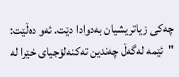چەکی زیاتریشیان بەدوادا دێت. ئەو دەڵێت: "ئێمە لەگەڵ چەندین تەکنەلۆجیای خێرا لە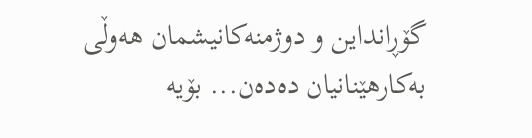گۆڕانداین و دوژمنەکانیشمان هەوڵی بەکارهێنانیان دەدەن... بۆیە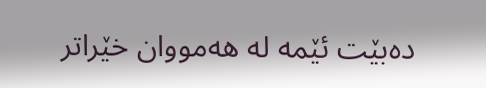دەبێت ئێمە لە هەمووان خێراتر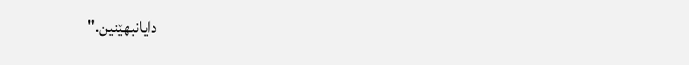دایانبهێنین."